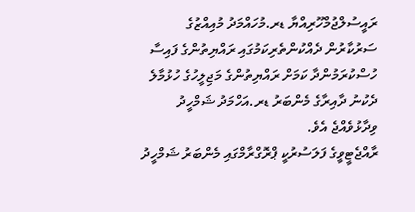ރައީސުލްޖުމްހޫރިއްޔާ ޑރ.މުހައްމަދު މުއިއްޒުގެ ސަރުކާރުން ދެއްކުންތެރިކަމުގައި ރައްޔިތުންގެ ފައިސާ ހުސްކުރަމުންދާ ކަމަށް ރައްޔިތުންގެ މަޖިލީހުގެ ހުޅުމާލެ ދެކުނު ދާއިރާގެ މެންބަރު ޑރ.އަހްމަދު ޝަމްހީދު ވިދާޅުވެއްޖެ އެވެ.
ރާއްޖެޓީވީގެ ފަލަސުރުކީ ޕްރޮގްރާމްގައި މެންބަރު ޝަމްހީދު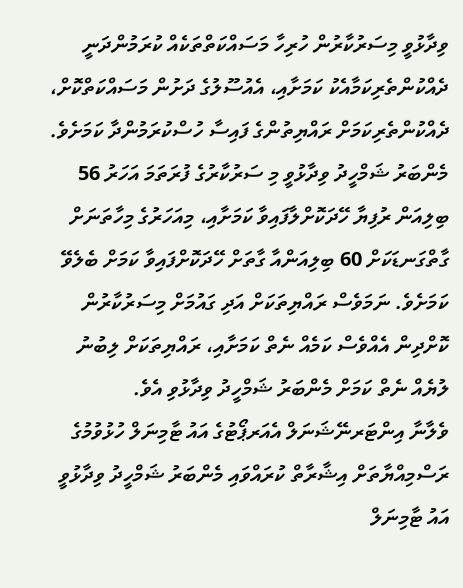ވިދާޅުވީ މިސަރުކާރުން ހުރިހާ މަސައްކަތްތަކެއް ކުރަމުންދަނީ ދެއްކުންތެރިކަމާއެކު ކަމަށާއި، އެއުސޫލުގެ ދަށުން މަސައްކަތްކޮށް، ދެއްކުންތެރިކަމަށް ރައްޔިތުންގެ ފައިސާ ހުސްކުރަމުންދާ ކަމަށެވެ.
މެންބަރު ޝަމްހީދު ވިދާޅުވީ މި ސަރުކާރުގެ ފުރަތަމަ އަހަރު 56 ބިލިއަން ރުފިޔާ ހޭދަކޮށްލާފައިވާ ކަމަށާއި، މިއަހަރުގެ މިހާތަނަށް ގާތްގަނޑަކަށް 60 ބިލިއަންއާ ގާތަށް ހޭދަކޮށްފައިވާ ކަމަށް ބެލެވޭ ކަމަށެވެ. ނަމަވެސް ރައްޔިތަކަށް އަދި ގައުމަށް މިސަރުކާރުން ކޮށްދިން އެއްވެސް ކަމެއް ނެތް ކަމަށާއި، ރައްޔިތަކަށް ލިބުނު ލުޔެއް ނެތް ކަމަށް މެންބަރު ޝަމްހީދު ވިދާޅުވި އެވެ.
ވެލާނާ އިންޓަރނޭޝަނަލް އެއަރޕޯޓުގެ އައު ޓާމިނަލް ހުޅުވުމުގެ ރަސްމިއްޔާތަށް އިޝާރާތް ކުރައްވައި މެންބަރު ޝަމްހީދު ވިދާޅުވީ އައު ޓާމިނަލް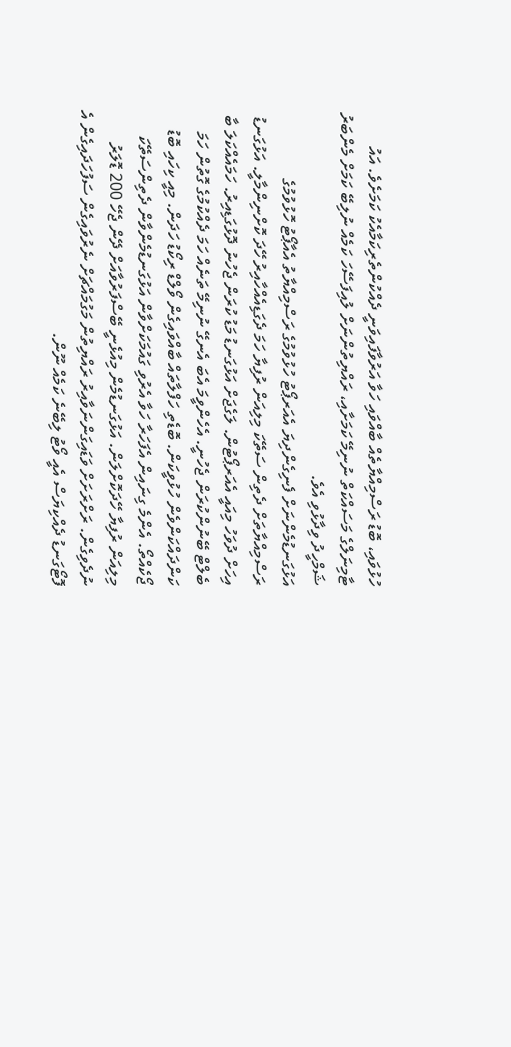ހުޅުވައި، ބޮޑު ރަސްމިއްޔާތެއް ބާއްވައި ހަވާ އަރުވާފައިވަނީ ދެއްކުންތެރިކަމާއެކު ކަމަށެވެ. އައު ޓާމިނަލްގެ މަސައްކަތް ނުނިމޭ ކަމަށާއި، ރައްޔިތުންނަށް ލުއިފަސޭހަ ކަމެއް ނުލިބޭ ކަމަށް މެންބަރު ޝަމްހީދު ވިދާޅުވި އެވެ.
އަޅުގަނޑުމެންނަށް ފެނިގެންދިޔަ އެއަރޕޯޓު ހުޅުވުމުގެ ރަސްމިއްޔާތު އެއާޕޯޓު ހޮޅުވުމުގެ ރަސްމިއްޔާތަށް ދެތިން ސަތޭކަ މިލިއަން ރުފިޔާ ހަމަ ދެގަޑިއެއްހާއިރު ހޭދަ ކޮށްނިންމާލީ. އަޅުގަނޑު އިހަށް ދުވަހު މިއައީ އެއަރޕޯޓުން. ލަގެޖަށް އަޅުގަނޑު މަޑު ކުރަން ޖެހުނު ދޮޅުގަޑިއިރު. ހަމައެއްކަލަ ބާ ބެލްޓް ބޭނުންކުރަން ޖެހުނީ. އެހެންވީމަ އެބަ އެނގޭ ނުނިމޭ ތަނެއް ހަމަ ދެއްކުމުގެ ގޮތުން ހަމަ ކަންދައްކަންވެން ހުޅުވީކަން. ބޮޑެތި ހަފްލާތައް ބާއްވައިގެން ވޯލްޑް ރިކޯޑު ހަދަން. މިއީ ކިހައި ބޮޑު ޖޯކެއްތޯ. އެންމެ ގިނައިން އެފަހަރާ ހަވާ އެރުވި ގައުމަކަށްވާން އަޅުގަނޑުމެންވާން ދެތިންސަތޭކަ މިލިއަން ރުފިޔާ ހޭދަކޮށްލަން. އަޅުގަނޑުމެން މިއުޅެނީ ބޭސްފަރުވާއަށް ދޭން ޖެހޭ 200 ޑޮލަރު ނުދެވިގެން. ރަށްރަށަށް ވަޑައިގަންނަވާއިރު ރައްޔިތުން މަގުމައްޗަށް ނެރުވައިގެން ސަފުހަދައިގެން އެ ފޮޓޯގަނޑު ދެއްކިޔަސް އެއީ ވޯޓު ލިބޭނެ ކަމެއް ނޫން.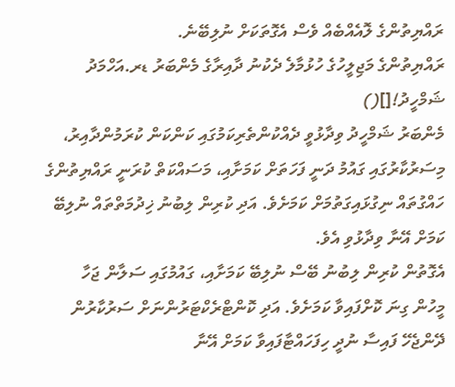ރައްޔިތުންގެ ލޮއެއްބެއް ވެސް އެގޮތަކަށް ނުލިބޭނެ.
ރައްޔިތުންގެ މަޖިލީހުގެ ހުޅުމާލެ ދެކުނު ދާއިރާގެ މެންބަރު ޑރ.އަހްމަދު ޝަމްހީދު![]()
މެންބަރު ޝަމްހީދު ވިދާޅުވީ ދެއްކުންތެރިކަމުގައި ކަންކަން ކުރަމުންދާއިރު، މިސަރުކާރުގައި ގައުމު ދަނީ ފަހަތަށް ކަމަށާއި، މަސައްކަތް ކުރަނީ ރައްޔިތުންގެ ހައްގުތައް ނިގުޅައިގަތުމަށް ކަމަށެވެ. އަދި ކުރިން ލިބުނު ޚިދުމަތްތައް ނުލިބޭ ކަމަށް އޭނާ ވިދާޅުވި އެވެ.
އެގޮތުން ކުރިން ލިބުނު ބޭސް ނުލިބޭ ކަމަށާއި، ގައުމުގައި ސަލާން ޖަހާ މީހުން ގިނަ ކޮށްފައިވާ ކަމަށެވެ. އަދި ކޮންޓްރެކްޓަރުންނަށް ސަރުކާރުން ދޭންޖެހޭ ފައިސާ ނުދީ ހިފަހައްޓާފައިވާ ކަމަށް އޭނާ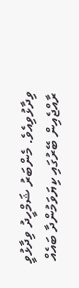ވިދާޅުވިއެވެ. މެންބަރު ޝަމްހީދު ވިދާޅުވީ ރާއްޖެއިން ބޭރުގައި ކިޔަވަމުންދާ ބައެއް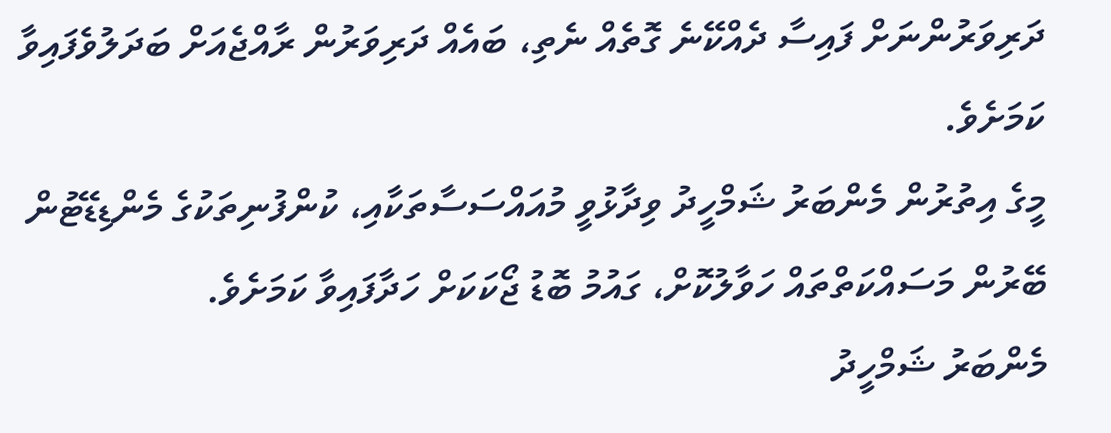ދަރިވަރުންނަށް ފައިސާ ދެއްކޭނެ ގޮތެއް ނެތި، ބައެއް ދަރިވަރުން ރާއްޖެއަށް ބަދަލުވެފައިވާ ކަމަށެވެ.
މީގެ އިތުރުން މެންބަރު ޝަމްހީދު ވިދާޅުވީ މުއައްސަސާތަކާއި، ކުންފުނިތަކުގެ މެންޑިޑޭޓުން ބޭރުން މަސައްކަތްތައް ހަވާލުކޮށް، ގައުމު ބޮޑު ޖޯކަކަށް ހަދާފައިވާ ކަމަށެވެ.
މެންބަރު ޝަމްހީދު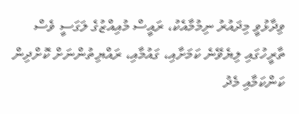ވިދާޅުވީ މިދައުރު ނިމުމާއެކު، ރައީސް މުއިއްޒުގެ ލަގަސީ ވެސް ތާރީހުގައި ލިޔެވޭނެ ކަމަށާއި، ގައުމާއި، ރައްޔިތުންނަށް ކޮށްދިން ކަންކަމާއި މެދު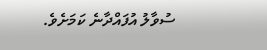ސުވާލު އުފައްދާނެ ކަމަށެވެ.